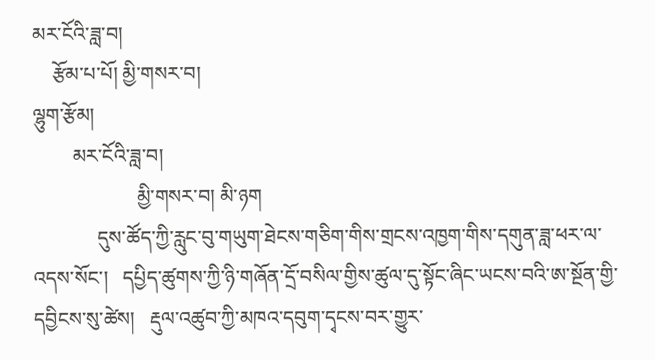མར་ངོའི་ཟླ་བ།
    རྩོམ་པ་པོ། མྱི་གསར་བ།
ལྷུག་རྩོམ།
        མར་ངོའི་ཟླ་བ།
                     མྱི་གསར་བ། མི་ཉག
             དུས་ཚོད་ཀྱི་རླུང་བུ་གཡུག་ཐེངས་གཅིག་གིས་གྲངས་འཁྱག་གིས་དགུན་ཟླ་ཕར་ལ་འདས་སོང་།   དཔྱིད་ཚུགས་ཀྱི་ཉི་གཞོན་དྲོ་བསིལ་གྱིས་ཚུལ་དུ་སྟོང་ཞིང་ཡངས་བའི་ཨ་སྔོན་གྱི་དབྱིངས་སུ་ཚེས།   རྡུལ་འཚུབ་ཀྱི་མཁའ་དབུག་དྭངས་བར་གྱུར་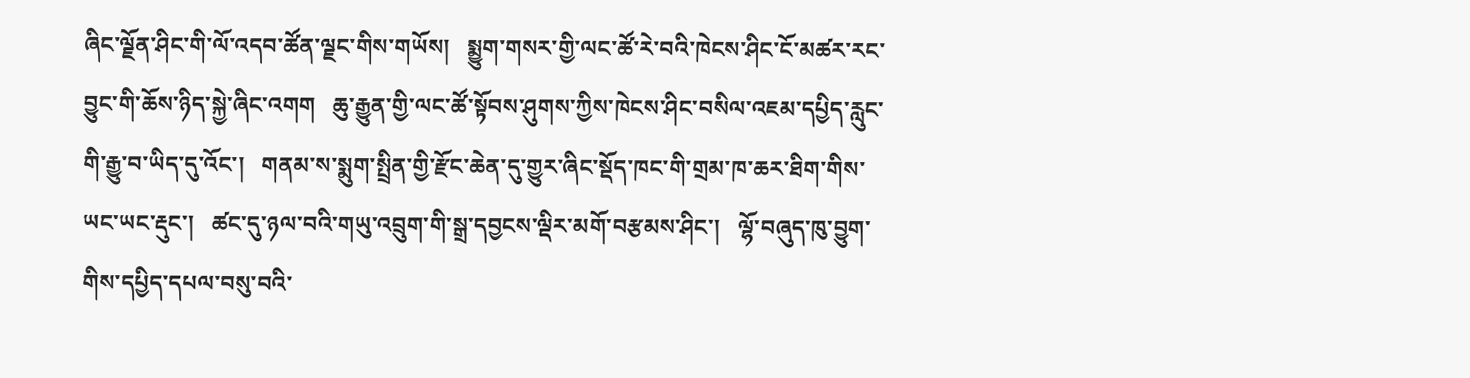ཞིང་ལྗོན་ཤིང་གི་ལོ་འདབ་ཚོན་ལྗང་གིས་གཡོས།   སྨྱུག་གསར་གྱི་ལང་ཚོ་རེ་བའི་ཁེངས་ཤིང་ངོ་མཚར་རང་བྱུང་གི་ཆོས་ཉིད་སྐྱེ་ཞིང་འགག   ཆུ་རྒྱུན་གྱི་ལང་ཚོ་སྟོབས་ཤུགས་ཀྱིས་ཁེངས་ཤིང་བསིལ་འཇམ་དཔྱིད་རླུང་གི་རྒྱུ་བ་ཡིད་དུ་འོང་།   གནམ་ས་སྨུག་སྤྲིན་གྱི་རྫོང་ཆེན་དུ་གྱུར་ཞིང་སྡོད་ཁང་གི་གྲམ་ཁ་ཆར་ཐིག་གིས་ཡང་ཡང་རྡུང་།   ཚང་དུ་ཉལ་བའི་གཡུ་འབྲུག་གི་སྒྲ་དབྱངས་ལྡིར་མགོ་བརྩམས་ཤིང་།   ལྷོ་བཞུད་ཁུ་བྱུག་གིས་དཔྱིད་དཔལ་བསུ་བའི་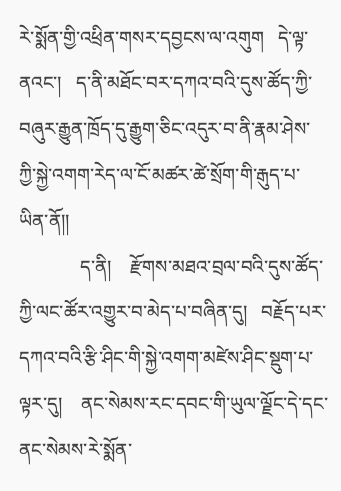རེ་སྨོན་གྱི་འཕྲིན་གསར་དབྱངས་ལ་འགུག   དེ་ལྟ་ནའང་།   ད་ནི་མཐོང་བར་དཀའ་བའི་དུས་ཚོད་ཀྱི་བཞུར་རྒྱུན་ཁྲོད་དུ་རྒྱུག་ཅིང་འདུར་བ་ནི་རྣམ་ཤེས་ཀྱི་སྐྱེ་འགག་རེད་ལ་ངོ་མཚར་ཚེ་སྲོག་གི་རྒུད་པ་ཡིན་ནོ།།
             ད་ནི།    རྫོགས་མཐའ་བྲལ་བའི་དུས་ཚོད་ཀྱི་ལང་ཚོར་འགྱུར་བ་མེད་པ་བཞིན་དུ།   བརྗོད་པར་དཀའ་བའི་རྩི་ཤིང་གི་སྐྱེ་འགག་མཛེས་ཤིང་སྡུག་པ་ལྟར་དུ།    ནང་སེམས་རང་དབང་གི་ཡུལ་ལྗོང་དེ་དང་ནང་སེམས་རེ་སྨོན་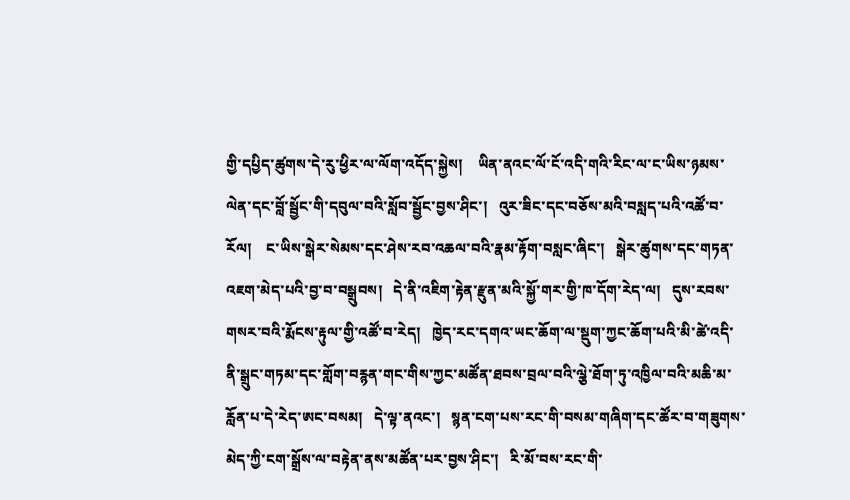གྱི་དཔྱིད་ཚུགས་དེ་རུ་ཕྱིར་ལ་ལོག་འདོད་སྐྱེས།    ཡིན་ནའང་ལོ་ངོ་འདི་གའི་རིང་ལ་ང་ཡིས་ཉམས་ལེན་དང་བློ་སྦྱོང་གི་དབུལ་བའི་སློབ་སྦྱོང་བྱས་ཤིང་།   འུར་ཟིང་དང་བཅོས་མའི་བསླད་པའི་འཚོ་བ་རོལ།    ང་ཡིས་སྒེར་སེམས་དང་ཤེས་རབ་འཆལ་བའི་རྣམ་རྟོག་བསླང་ཞིང་།   སྒེར་ཚུགས་དང་གཏན་འཇག་མེད་པའི་བྱ་བ་བསྒྲུབས།   དེ་ནི་འཇིག་རྟེན་རྫུན་མའི་སྐྱོ་གར་གྱི་ཁ་དོག་རེད་ལ།   དུས་རབས་གསར་བའི་རྨོངས་རྟུལ་གྱི་འཚོ་བ་རེད།   ཁྱེད་རང་དགའ་ཡང་ཆོག་ལ་སྡུག་ཀྱང་ཆོག་པའི་མི་ཚེ་འདི་ནི་སྒྲུང་གཏམ་དང་གློག་བརྙན་གང་གིས་ཀྱང་མཚོན་ཐབས་བྲལ་བའི་ལྕེ་ཐོག་ཏུ་འཁྱིལ་བའི་མཆི་མ་རློན་པ་དེ་རེད་ཨང་བསམ།   དེ་ལྟ་ནའང་།   སྙན་ངག་པས་རང་གི་བསམ་གཞིག་དང་ཚོར་བ་གཟུགས་མེད་ཀྱི་ངག་སྒྲོས་ལ་བརྟེན་ནས་མཚོན་པར་བྱས་ཤིང་།   རི་མོ་བས་རང་གི་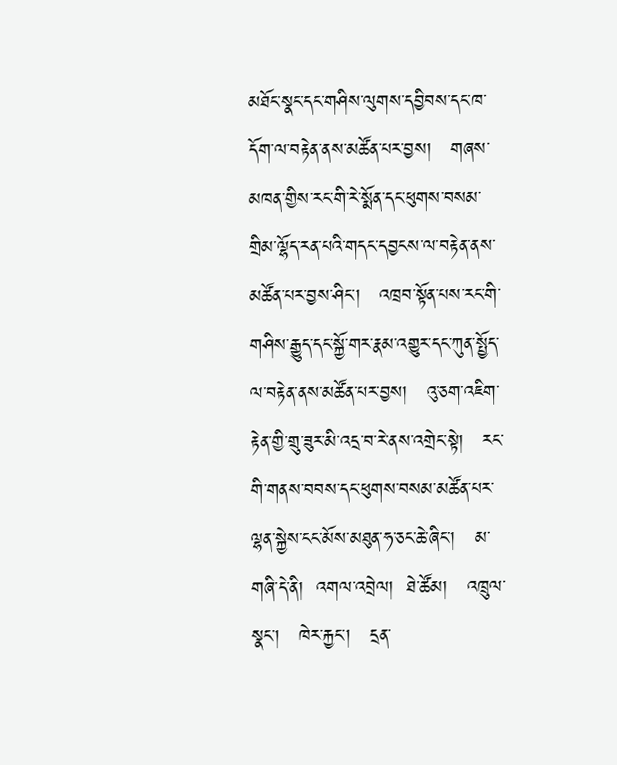མཐོང་སྣང་དང་གཤིས་ལུགས་དབྱིབས་དང་ཁ་དོག་ལ་བརྟེན་ནས་མཚོན་པར་བྱས།   གཞས་མཁན་གྱིས་རང་གི་རེ་སྨོན་དང་ཕུགས་བསམ་གྲིམ་ལྷོད་རན་པའི་གདང་དབྱངས་ལ་བརྟེན་ནས་མཚོན་པར་བྱས་ཤིང་།   འཁྲབ་སྟོན་པས་རང་གི་གཤིས་རྒྱུད་དང་སྐྱོ་གར་རྣམ་འགྱུར་དང་ཀུན་སྤྱོད་ལ་བརྟེན་ནས་མཚོན་པར་བྱས།   འུ་ཅག་འཇིག་རྟེན་གྱི་གྲུ་ཟུར་མི་འདྲ་བ་རེ་ནས་འགྲེང་སྟེ།   རང་གི་གནས་བབས་དང་ཕུགས་བསམ་མཚོན་པར་ལྷན་སྐྱེས་ངང་མོས་མཐུན་ཧ་ཅང་ཆེ་ཞིང་།   མ་གཞི་དེ་ནི།  འགལ་འབྲེལ།  ཐེ་ཚོམ།   འཁྲུལ་སྣང་།   ཁེར་རྐྱང་།   དྲན་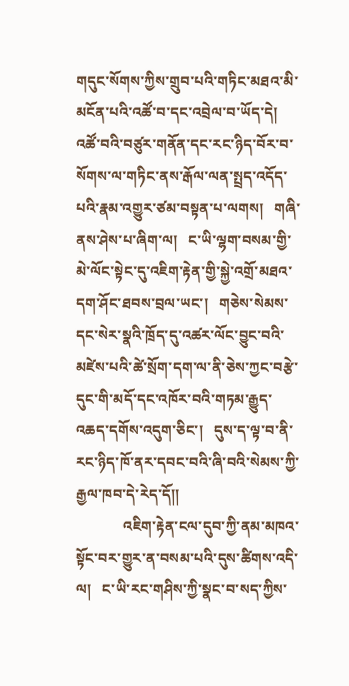གདུང་སོགས་ཀྱིས་གྲུབ་པའི་གཏིང་མཐའ་མི་མངོན་པའི་འཚོ་བ་དང་འབྲེལ་བ་ཡོད་དེ།   འཚོ་བའི་བཙུར་གནོན་དང་རང་ཉིད་བོར་བ་སོགས་ལ་གཏིང་ནས་རྒོལ་ལན་སྤྲད་འདོད་པའི་རྣམ་འགྱུར་ཙམ་བསྟན་པ་ལགས།   གཞི་ནས་ཤེས་པ་ཞིག་ལ།   ང་ཡི་ལྷག་བསམ་གྱི་མེ་ལོང་སྟེང་དུ་འཇིག་རྟེན་གྱི་སྐྱེ་འགྲོ་མཐའ་དག་ཤོང་ཐབས་བྲལ་ཡང་།   གཅེས་སེམས་དང་སེར་སྣའི་ཁྲོད་དུ་འཚར་ལོང་བྱུང་བའི་མཛེས་པའི་ཚེ་སྲོག་དག་ལ་ནི་ཅེས་ཀྱང་བརྩེ་དུང་གི་མདོ་དང་འཁོར་བའི་གཏམ་རྒྱུད་འཆད་དགོས་འདུག་ཅིང་།   དུས་ད་ལྟ་བ་ནི་རང་ཉིད་ཁོ་ནར་དབང་བའི་ཞི་བའི་སེམས་ཀྱི་རྒྱལ་ཁབ་དེ་རེད་དོ།།
             འཇིག་རྟེན་ངལ་དུབ་ཀྱི་ནམ་མཁའ་སྟོང་བར་གྱུར་ན་བསམ་པའི་དུས་ཚིགས་འདི་ལ།   ང་ཡི་རང་གཤིས་ཀྱི་སྣང་བ་སད་ཀྱིས་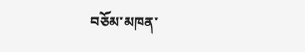བཅོམ་མཁན་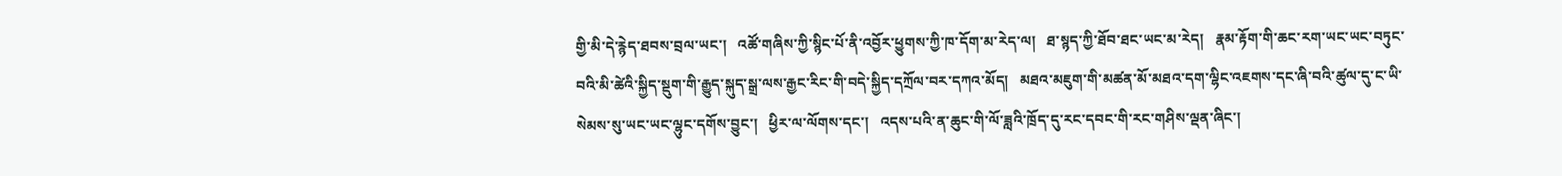གྱི་མི་དེ་རྙེད་ཐབས་བྲལ་ཡང་།   འཚོ་གཞིས་ཀྱི་སྙིང་པོ་ནི་འབྱོར་ཕྱུགས་ཀྱི་ཁ་དོག་མ་རེད་ལ།   ཐ་སྙད་ཀྱི་ཐོབ་ཐང་ཡང་མ་རེད།   རྣམ་རྟོག་གི་ཆང་རག་ཡང་ཡང་བཏུང་བའི་མི་ཚེའི་སྐྱིད་སྡུག་གི་རྒྱུད་སྐུད་སྒྲ་ལས་རྒྱང་རིང་གི་བདེ་སྐྱིད་དཀྲོལ་བར་དཀའ་མོད།   མཐའ་མཇུག་གི་མཚན་མོ་མཐའ་དག་ལྷིང་འཇགས་དང་ཞི་བའི་ཚུལ་དུ་ང་ཡི་སེམས་སུ་ཡང་ཡང་ལྷུང་དགོས་བྱུང་།   ཕྱིར་ལ་ལོགས་དང་།   འདས་པའི་ན་ཆུང་གི་ལོ་ཟླའི་ཁྲོད་དུ་རང་དབང་གི་རང་གཤིས་ལྡན་ཞིང་།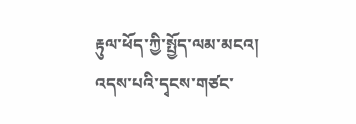རྟུལ་ཕོད་ཀྱི་སྤྱོད་ལམ་མངའ།   འདས་པའི་དྭངས་གཙང་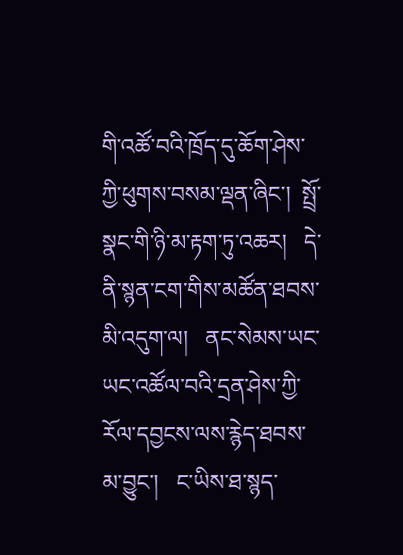གི་འཚོ་བའི་ཁྲོད་དུ་ཆོག་ཤེས་ཀྱི་ཕུགས་བསམ་ལྡན་ཞིང་།  སྤྲོ་སྣང་གི་ཉི་མ་རྟག་ཏུ་འཆར།   དེ་ནི་སྙན་ངག་གིས་མཚོན་ཐབས་མི་འདུག་ལ།   ནང་སེམས་ཡང་ཡང་འཚོལ་བའི་དྲན་ཤེས་ཀྱི་རོལ་དབྱངས་ལས་རྙེད་ཐབས་མ་བྱུང་།   ང་ཡིས་ཐ་སྙད་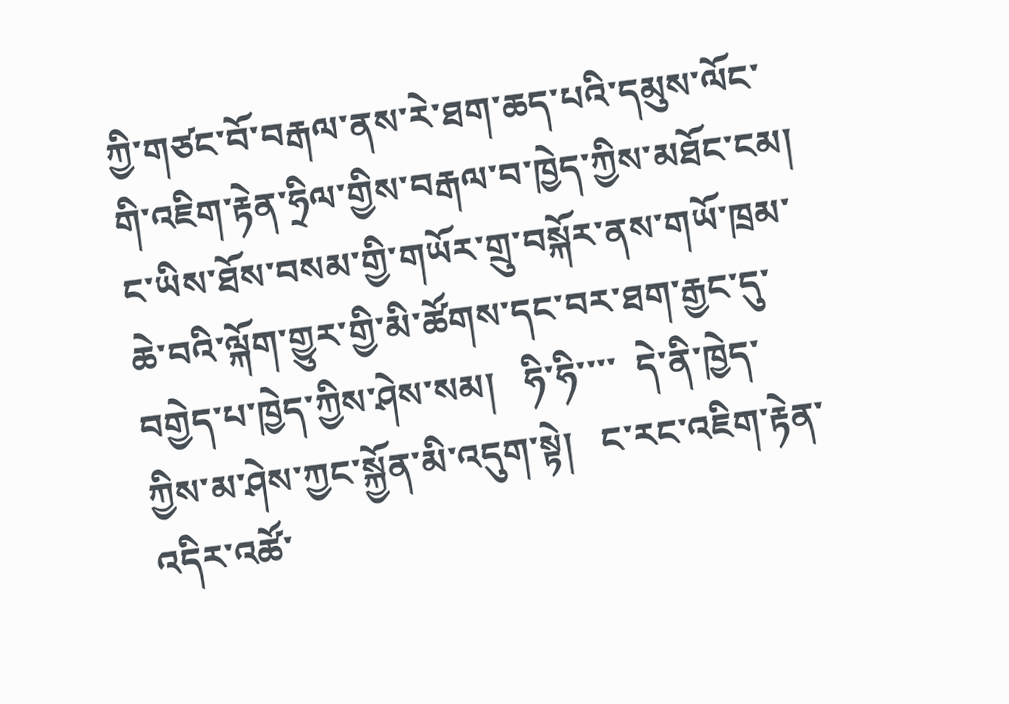ཀྱི་གཙང་བོ་བརྒལ་ནས་རེ་ཐག་ཆད་པའི་དམུས་ལོང་གི་འཇིག་རྟེན་ཧྲིལ་གྱིས་བརྒལ་བ་ཁྱེད་ཀྱིས་མཐོང་ངམ།   ང་ཡིས་ཐོས་བསམ་གྱི་གཡོར་གྲུ་བསྐོར་ནས་གཡོ་ཁྲམ་ཆེ་བའི་ལྐོག་གྱུར་གྱི་མི་ཚོགས་དང་བར་ཐག་རྒྱང་དུ་བགྱེད་པ་ཁྱེད་ཀྱིས་ཤེས་སམ།   ཧི་ཧི་་་་  དེ་ནི་ཁྱེད་ཀྱིས་མ་ཤེས་ཀྱང་སྐྱོན་མི་འདུག་སྟེ།   ང་རང་འཇིག་རྟེན་འདིར་འཚོ་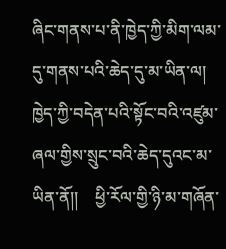ཞིང་གནས་པ་ནི་ཁྱེད་ཀྱི་མིག་ལམ་དུ་གནས་པའི་ཆེད་དུ་མ་ཡིན་ལ།   ཁྱེད་ཀྱི་བདེན་པའི་སྟོང་བའི་འཛུམ་ཞལ་གྱིས་སྲུང་བའི་ཆེད་དུའང་མ་ཡིན་ནོ།།    ཕྱི་རོལ་གྱི་ཉི་མ་གཞོན་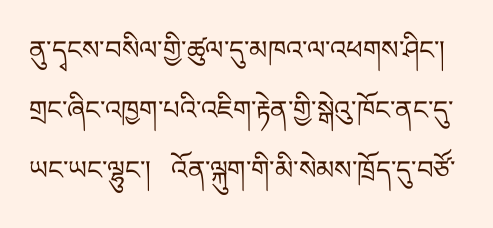ནུ་དྭངས་བསིལ་གྱི་ཚུལ་དུ་མཁའ་ལ་འཕགས་ཤིང་།   གྲང་ཞིང་འཁྱག་པའི་འཇིག་རྟེན་གྱི་སྒེའུ་ཁོང་ནང་དུ་ཡང་ཡང་ལྷུང་།   འོན་ལྐུག་གི་མི་སེམས་ཁྲོད་དུ་བཙོ་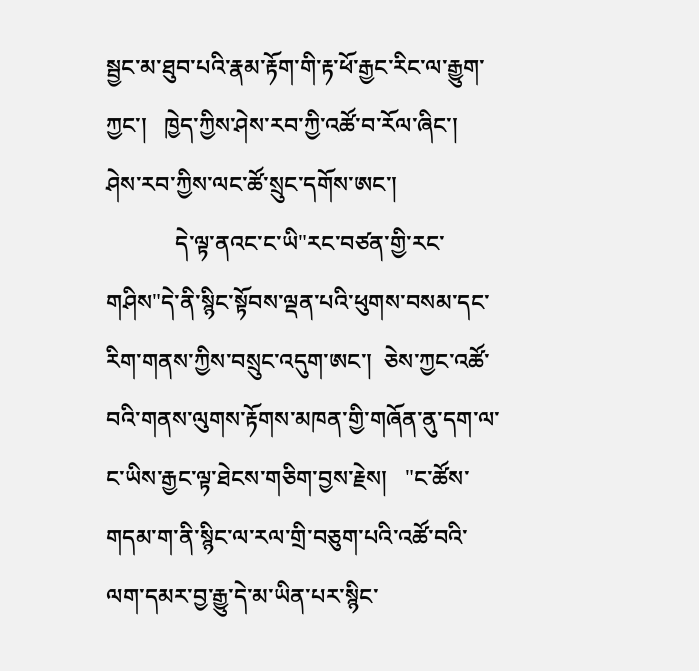སྦྱང་མ་ཐུབ་པའི་རྣམ་རྟོག་གི་རྟ་ཕོ་རྒྱང་རིང་ལ་རྒྱུག་ཀྱང་།   ཁྱེད་ཀྱིས་ཤེས་རབ་ཀྱི་འཚོ་བ་རོལ་ཞིང་།   ཤེས་རབ་ཀྱིས་ལང་ཚོ་སྲུང་དགོས་ཨང་།
            དེ་ལྟ་ནའང་ང་ཡི"རང་བཙན་གྱི་རང་གཤིས"དེ་ནི་སྙིང་སྟོབས་ལྡན་པའི་ཕུགས་བསམ་དང་རིག་གནས་ཀྱིས་བསྲུང་འདུག་ཨང་།  ཅེས་ཀྱང་འཚོ་བའི་གནས་ལུགས་རྟོགས་མཁན་གྱི་གཞོན་ནུ་དག་ལ་ང་ཡིས་རྒྱང་ལྟ་ཐེངས་གཅིག་བྱས་རྗེས།   "ང་ཚོས་གདམ་ག་ནི་སྙིང་ལ་རལ་གྲི་བཅུག་པའི་འཚོ་བའི་ལག་དམར་བྱ་རྒྱུ་དེ་མ་ཡིན་པར་སྙིང་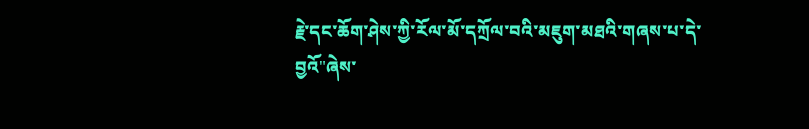རྗེ་དང་ཆོག་ཤེས་ཀྱི་རོལ་མོ་དཀྲོལ་བའི་མཇུག་མཐའི་གཞས་པ་དེ་བྱའོ"ཞེས་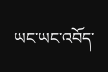ཡང་ཡང་འབོད་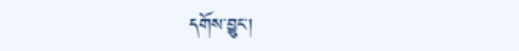དགོས་བྱུང་།